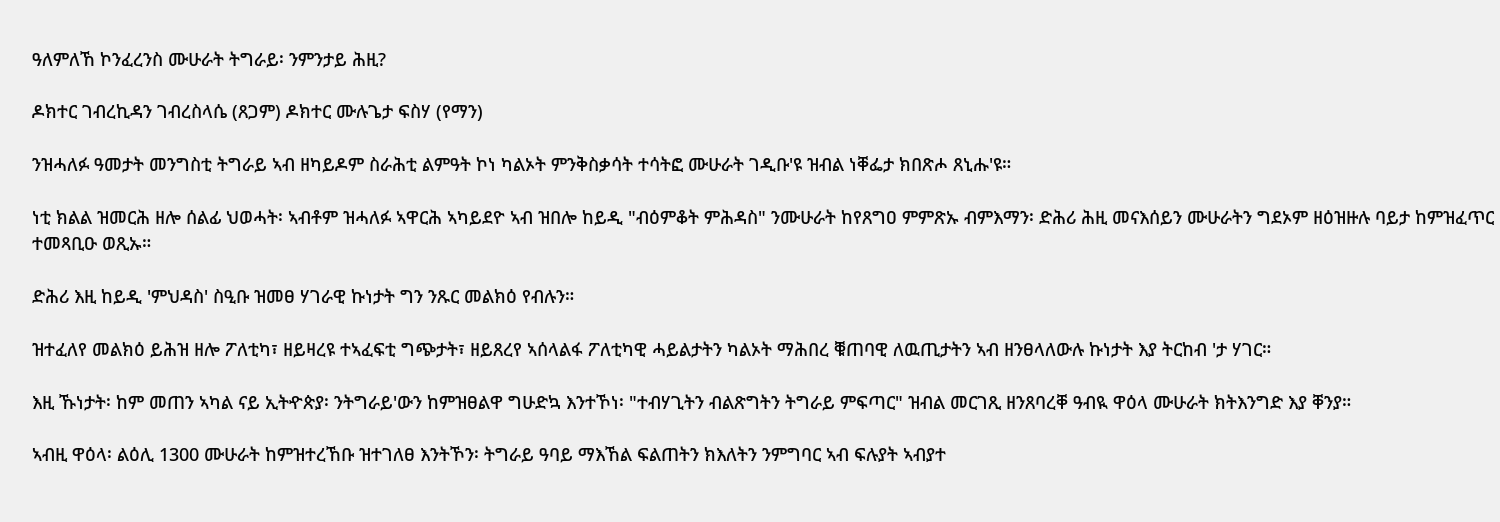ዓለምለኸ ኮንፈረንስ ሙሁራት ትግራይ፡ ንምንታይ ሕዚ?

ዶክተር ገብረኪዳን ገብረስላሴ (ጸጋም) ዶክተር ሙሉጌታ ፍስሃ (የማን)

ንዝሓለፉ ዓመታት መንግስቲ ትግራይ ኣብ ዘካይዶም ስራሕቲ ልምዓት ኮነ ካልኦት ምንቅስቃሳት ተሳትፎ ሙሁራት ገዲቡ'ዩ ዝብል ነቐፌታ ክበጽሖ ጸኒሑ'ዩ።

ነቲ ክልል ዝመርሕ ዘሎ ሰልፊ ህወሓት፡ ኣብቶም ዝሓለፉ ኣዋርሕ ኣካይደዮ ኣብ ዝበሎ ከይዲ "ብዕምቆት ምሕዳስ" ንሙሁራት ከየጸግዐ ምምጽኡ ብምእማን፡ ድሕሪ ሕዚ መናእሰይን ሙሁራትን ግደኦም ዘዕዝዙሉ ባይታ ከምዝፈጥር ተመጻቢዑ ወጺኡ።

ድሕሪ እዚ ከይዲ 'ምህዳስ' ስዒቡ ዝመፀ ሃገራዊ ኩነታት ግን ንጹር መልክዕ የብሉን።

ዝተፈለየ መልክዕ ይሕዝ ዘሎ ፖለቲካ፣ ዘይዛረዩ ተኣፈፍቲ ግጭታት፣ ዘይጸረየ ኣሰላልፋ ፖለቲካዊ ሓይልታትን ካልኦት ማሕበረ ቑጠባዊ ለዉጢታትን ኣብ ዘንፀላለውሉ ኩነታት እያ ትርከብ 'ታ ሃገር።

እዚ ኹነታት፡ ከም መጠን ኣካል ናይ ኢትዯጵያ፡ ንትግራይ'ውን ከምዝፀልዋ ግሁድኳ እንተኾነ፡ "ተብሃጊትን ብልጽግትን ትግራይ ምፍጣር" ዝብል መርገጺ ዘንጸባረቐ ዓብዪ ዋዕላ ሙሁራት ክትእንግድ እያ ቐንያ።

ኣብዚ ዋዕላ፡ ልዕሊ 1300 ሙሁራት ከምዝተረኸቡ ዝተገለፀ እንትኾን፡ ትግራይ ዓባይ ማእኸል ፍልጠትን ክእለትን ንምግባር ኣብ ፍሉያት ኣብያተ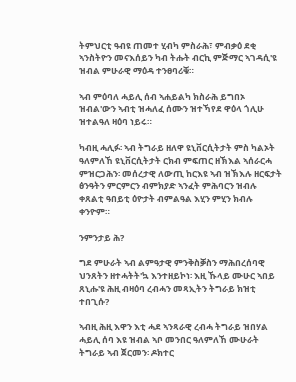ትምህርቲ ዓብዩ ጠመተ ሂብካ ምስራሕ፣ ምብቃዕ ደቂ ኣንስትዮን መናእሰይን ካብ ትሑት ብርኪ ምጅማር ኣገዳሲ'ዩ ዝብል ምሁራዊ ማዕዳ ተንፀባሪቑ።

ኣብ ምዕባለ ሓይሊ ሰብ ኣሐይልካ ክስራሕ ይግበኦ ዝብል'ውን ኣብቲ ዝሓለፈ ሰሙን ዝተኻየደ ዋዕላ ጎሊሁ ዝተልዓለ ዛዕባ ነይሩ።

ካብዚ ሓሊፉ፡ ኣብ ትግራይ ዘለዋ ዩኒቨርሲትታት ምስ ካልኦት ዓለምለኸ ዩኒቨርሲትታት ርክብ ምፍጠር ዘኽእል ኣሰራርሓ ምዝርጋሕን፡ መሰረታዊ ለውጢ ከርእዩ ኣብ ዝኽእሉ ዘርፍታት ፅንዓትን ምርምርን ብምክያድ ኣንፈት ምሕባርን ዝብሉ ቀጸልቲ ዓበይቲ ዕዮታት ብምልዓል እሂን ምሂን ክብሉ ቀንዮም።

ንምንታይ ሕ?

ግደ ምሁራት ኣብ ልምዓታዊ ምንቅስቓስን ማሕበረሰባዊ ህንጸትን ዘተሓትት'ኳ እንተዘይኮነ፡ እዚ ኹላይ ሙሁር ኣበይ ጸኒሑ'ዩ ሕዚ ብዛዕባ ረብሓን መጻኢትን ትግራይ ክዝቲ ተበጊሱ?

ኣብዚ ሕዚ እዋን እቲ ሓደ ኣንጻራዊ ረብሓ ትግራይ ዝበሃል ሓይሊ ሰባ እዩ ዝብል ኣቦ መንበር ዓለምለኸ ሙሁራት ትግራይ ኣብ ጀርመን፡ ዶክተር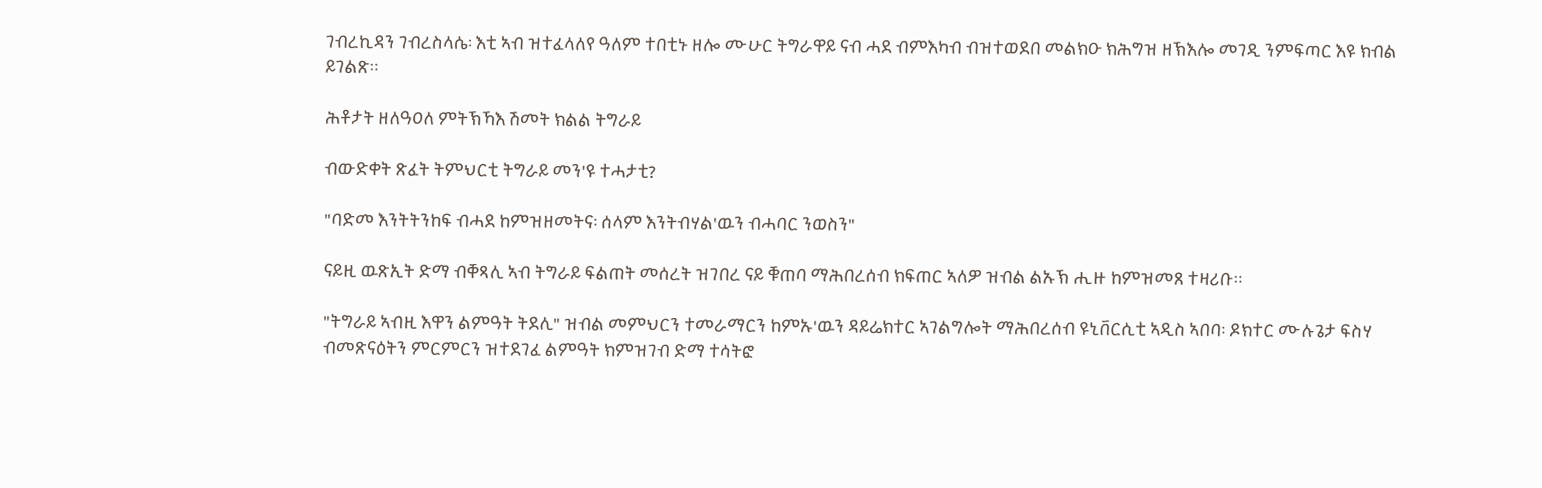ገብረኪዳን ገብረስላሴ፡ እቲ ኣብ ዝተፈላለየ ዓለም ተበቲኑ ዘሎ ሙሁር ትግራዋይ ናብ ሓደ ብምእካብ ብዝተወደበ መልክዑ ክሕግዝ ዘኽእሎ መገዲ ንምፍጣር እዩ ክብል ይገልጽ።

ሕቶታት ዘለዓዐለ ምትኽኻእ ሽመት ክልል ትግራይ

ብውድቀት ጽፈት ትምህርቲ ትግራይ መን'ዩ ተሓታቲ?

"ባድመ እንትትንከፍ ብሓደ ከምዝዘመትና፡ ሰላም እንትብሃል'ዉን ብሓባር ንወስን"

ናይዚ ዉጽኢት ድማ ብቐጻሊ ኣብ ትግራይ ፍልጠት መሰረት ዝገበረ ናይ ቑጠባ ማሕበረሰብ ክፍጠር ኣለዎ ዝብል ልኡኽ ሒዙ ከምዝመጸ ተዛሪቡ።

"ትግራይ ኣብዚ እዋን ልምዓት ትደሊ" ዝብል መምህርን ተመራማርን ከምኡ'ዉን ዳይሬክተር ኣገልግሎት ማሕበረሰብ ዩኒቨርሲቲ ኣዲስ ኣበባ፡ ዶክተር ሙሉጌታ ፍስሃ ብመጽናዕትን ምርምርን ዝተደገፈ ልምዓት ክምዝገብ ድማ ተሳትፎ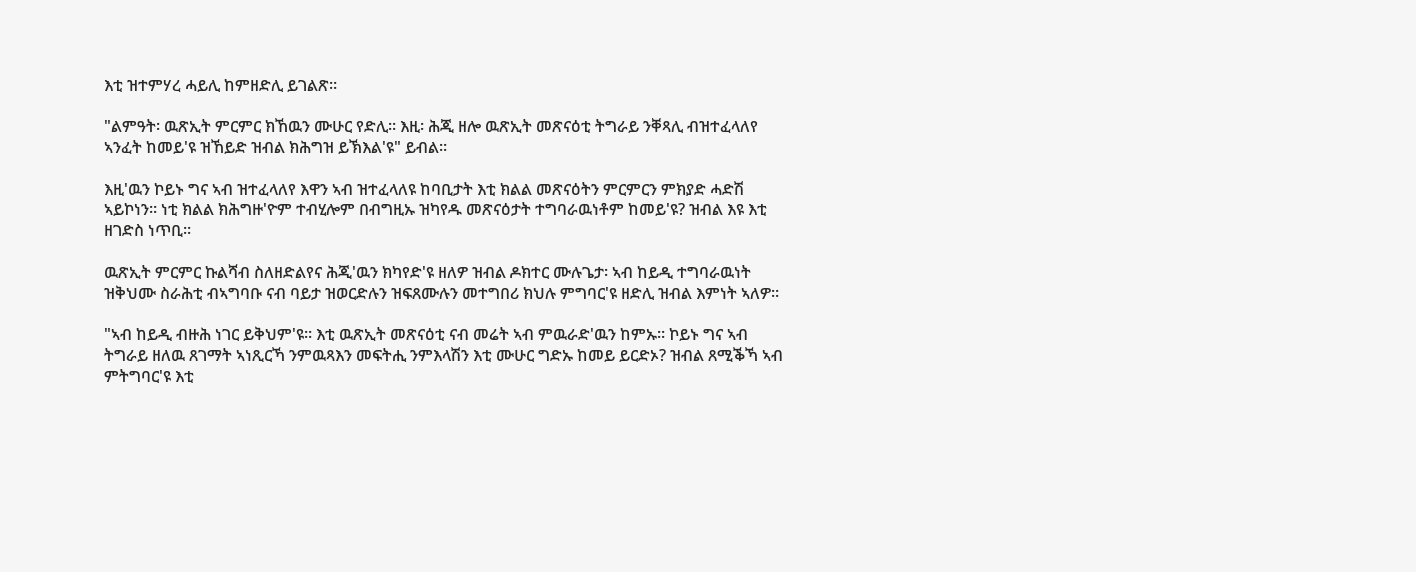እቲ ዝተምሃረ ሓይሊ ከምዘድሊ ይገልጽ።

"ልምዓት፡ ዉጽኢት ምርምር ክኸዉን ሙሁር የድሊ። እዚ፡ ሕጂ ዘሎ ዉጽኢት መጽናዕቲ ትግራይ ንቐጻሊ ብዝተፈላለየ ኣንፈት ከመይ'ዩ ዝኸይድ ዝብል ክሕግዝ ይኽእል'ዩ" ይብል።

እዚ'ዉን ኮይኑ ግና ኣብ ዝተፈላለየ እዋን ኣብ ዝተፈላለዩ ከባቢታት እቲ ክልል መጽናዕትን ምርምርን ምክያድ ሓድሽ ኣይኮነን። ነቲ ክልል ክሕግዙ'ዮም ተብሂሎም በብግዚኡ ዝካየዱ መጽናዕታት ተግባራዉነቶም ከመይ'ዩ? ዝብል እዩ እቲ ዘገድስ ነጥቢ።

ዉጽኢት ምርምር ኩልሻብ ስለዘድልየና ሕጂ'ዉን ክካየድ'ዩ ዘለዎ ዝብል ዶክተር ሙሉጌታ፡ ኣብ ከይዲ ተግባራዉነት ዝቅህሙ ስራሕቲ ብኣግባቡ ናብ ባይታ ዝወርድሉን ዝፍጸሙሉን መተግበሪ ክህሉ ምግባር'ዩ ዘድሊ ዝብል እምነት ኣለዎ።

"ኣብ ከይዲ ብዙሕ ነገር ይቅህም'ዩ። እቲ ዉጽኢት መጽናዕቲ ናብ መሬት ኣብ ምዉራድ'ዉን ከምኡ። ኮይኑ ግና ኣብ ትግራይ ዘለዉ ጸገማት ኣነጺርኻ ንምዉጻእን መፍትሒ ንምእላሽን እቲ ሙሁር ግድኡ ከመይ ይርድኦ? ዝብል ጸሚቕኻ ኣብ ምትግባር'ዩ እቲ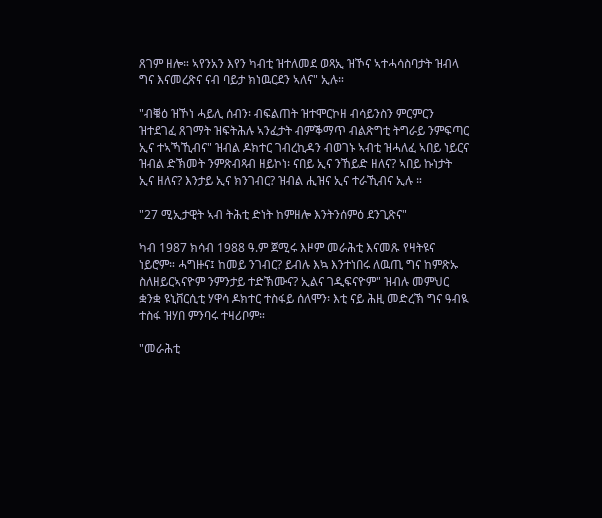ጸገም ዘሎ። ኣየንአን እየን ካብቲ ዝተለመደ ወጻኢ ዝኾና ኣተሓሳስባታት ዝብላ ግና እናመረጽና ናብ ባይታ ክነዉርደን ኣለና" ኢሉ።

"ብቑዕ ዝኾነ ሓይሊ ሰብን፡ ብፍልጠት ዝተሞርኮዘ ብሳይንስን ምርምርን ዝተደገፈ ጸገማት ዝፍትሕሉ ኣንፈታት ብምቕማጥ ብልጽግቲ ትግራይ ንምፍጣር ኢና ተኣኻኺብና" ዝብል ዶክተር ገብረኪዳን ብወገኑ ኣብቲ ዝሓለፈ ኣበይ ነይርና ዝብል ድኽመት ንምጽብጻብ ዘይኮነ፡ ናበይ ኢና ንኸይድ ዘለና? ኣበይ ኩነታት ኢና ዘለና? እንታይ ኢና ክንገብር? ዝብል ሒዝና ኢና ተራኺብና ኢሉ ።

"27 ሚኢታዊት ኣብ ትሕቲ ድነት ከምዘሎ እንትንሰምዕ ደንጊጽና"

ካብ 1987 ክሳብ 1988 ዓ.ም ጀሚሩ እዞም መራሕቲ እናመጹ የዛትዩና ነይሮም። ሓግዙና፤ ከመይ ንገብር? ይብሉ እኳ እንተነበሩ ለዉጢ ግና ከምጽኡ ስለዘይርኣናዮም ንምንታይ ተድኽሙና? ኢልና ገዲፍናዮም" ዝብሉ መምህር ቋንቋ ዩኒቨርሲቲ ሃዋሳ ዶክተር ተስፋይ ሰለሞን፡ እቲ ናይ ሕዚ መድረኽ ግና ዓብዪ ተስፋ ዝሃበ ምንባሩ ተዛሪቦም።

"መራሕቲ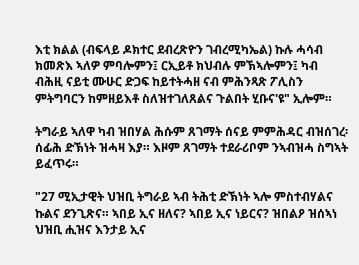እቲ ክልል (ብፍላይ ዶክተር ደብረጽዮን ገብረሚካኤል) ኩሉ ሓሳብ ክመጽእ ኣለዎ ምባሎምን፤ ርኢይቶ ክህብሉ ምኽኣሎምን፤ ካብ ብሕዚ ናይቲ ሙሁር ድጋፍ ከይተትሓዘ ናብ ምሕንጻጽ ፖሊስን ምትግባርን ከምዘይእቶ ስለዝተገለጸልና ጉልበት ሂቡና'ዩ" ኢሎም።

ትግራይ ኣለዋ ካብ ዝበሃል ሕሱም ጸገማት ሰናይ ምምሕዳር ብዝሰገረ፡ ሰፊሕ ድኽነት ዝሓዛ እያ። እዞም ጸገማት ተደራሪቦም ንኣብዝሓ ስግኣት ይፈጥሩ።

"27 ሚኢታዊት ህዝቢ ትግራይ ኣብ ትሕቲ ድኽነት ኣሎ ምስተብሃልና ኩልና ደንጊጽና። ኣበይ ኢና ዘለና? ኣበይ ኢና ነይርና? ዝበልዖ ዝሰኣነ ህዝቢ ሒዝና እንታይ ኢና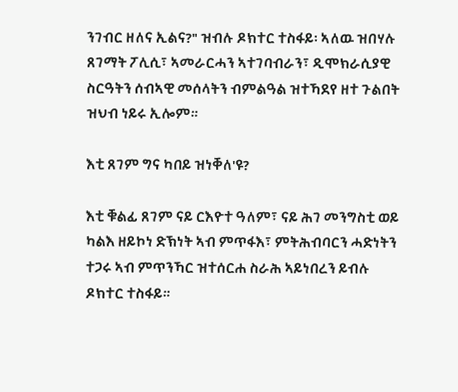ንገብር ዘለና ኢልና?" ዝብሉ ዶክተር ተስፋይ፡ ኣለዉ ዝበሃሉ ጸገማት ፖሊሲ፣ ኣመራርሓን ኣተገባብራን፣ ዲሞክራሲያዊ ስርዓትን ሰብኣዊ መሰላትን ብምልዓል ዝተኻደየ ዘተ ጉልበት ዝህብ ነይሩ ኢሎም።

እቲ ጸገም ግና ካበይ ዝነቐለ'ዩ?

እቲ ቑልፊ ጸገም ናይ ርእዮተ ዓለም፣ ናይ ሕገ መንግስቲ ወይ ካልእ ዘይኮነ ድኽነት ኣብ ምጥፋእ፣ ምትሕብባርን ሓድነትን ተጋሩ ኣብ ምጥንኻር ዝተሰርሐ ስራሕ ኣይነበረን ይብሉ ዶክተር ተስፋይ።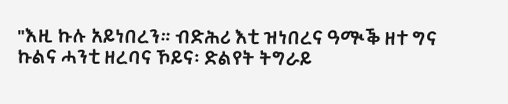"እዚ ኩሉ አይነበረን። ብድሕሪ እቲ ዝነበረና ዓᎁቕ ዘተ ግና ኩልና ሓንቲ ዘረባና ኾይና፡ ድልየት ትግራይ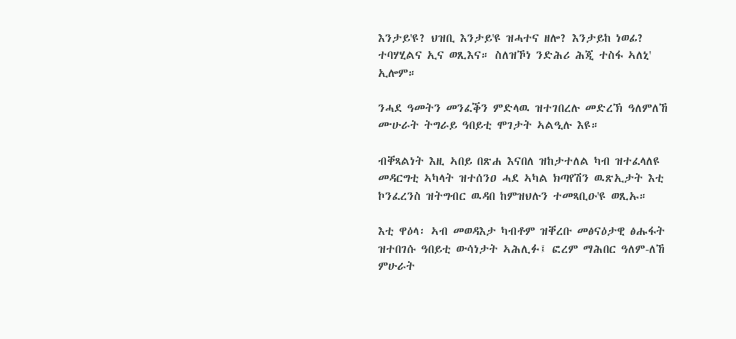እንታይ'ዩ? ህዝቢ እንታይ'ዩ ዝሓተና ዘሎ? እንታይከ ነወፊ? ተባሃሂልና ኢና ወጺእና። ስለዝኾነ ንድሕሪ ሕጂ ተስፋ ኣለኒ' ኢሎም።

ንሓደ ዓመትን መንፈቕን ምድላዉ ዝተገበረሉ መድረኽ ዓለምለኸ ሙሁራት ትግራይ ዓበይቲ ሞገታት ኣልዒሉ እዩ።

ብቐጻልነት እዚ ኣበይ በጽሐ እናበለ ዝከታተለል ካብ ዝተፈላለዩ መዳርግቲ ኣካላት ዝተሰንዐ ሓደ ኣካል ክጣየሽን ዉጽኢታት እቲ ኮንፈረንስ ዝትግብር ዉዳበ ከምዝህሉን ተመጻቢዑ'ዩ ወጺኡ።

እቲ ዋዕላ፡ ኣብ መወዳእታ ካብቶም ዝቐረቡ መፅናዕታዊ ፅሑፋት ዝተበገሱ ዓበይቲ ውሳነታት ኣሕሊፉ፤ ፎረም ማሕበር ዓለም-ለኸ ምሁራት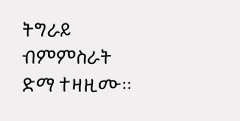ትግራይ ብምምስራት ድማ ተዛዚሙ፡፡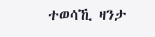ተወሳኺ ዛንታ